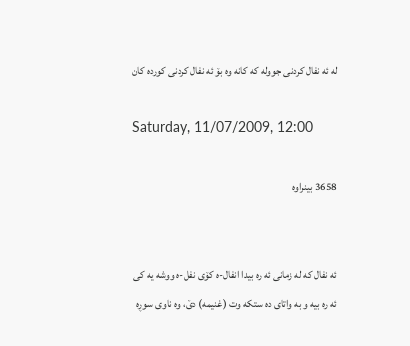له ئه نفال کردنی جووله که کانه وه بۆ ئه نفال کردنی کورده کان

Saturday, 11/07/2009, 12:00

3658 بینراوە


ئه نفال که له زمانی ئه ره بیدا انفال-ه کۆی نفل-ه ووشه یه کی ئه ره بیه و به واتای ده ستکه وت (غنیمه) دێ، وه ناوی سوڕه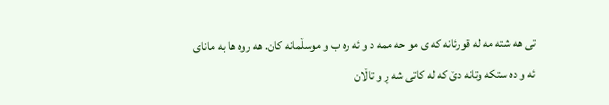تی هه شته مه له قورئانه که ی مو حه ممه د و ئه ره ب و موسڵمانه کان. هه روه ها به مانای ئه و ده ستکه وتانه دێ که له کاتی شه ڕ و تاڵان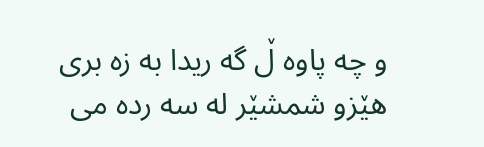و چه پاوه ڵ گه ریدا به زه بری هێزو شمشێر له سه رده می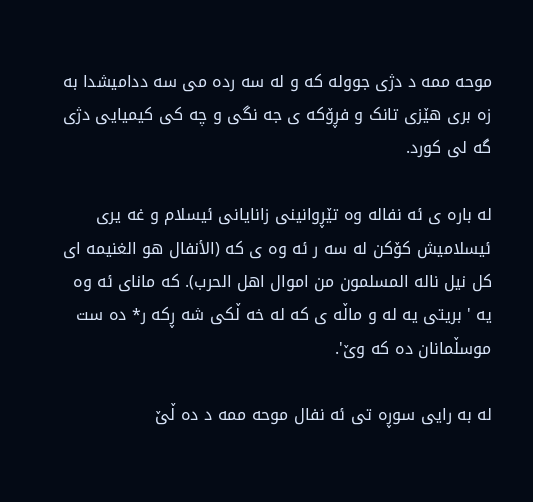موحه ممه د دژی جووله که و له سه رده می سه ددامیشدا به زه بری هێزی تانک و فڕۆکه ی جه نگی و چه کی کیمیایی دژی گه لی کورد.

له باره ی ئه نفاله وه تێڕوانینی زانایانی ئیسلام و غه یری ئیسلامیش کۆکن له سه ر ئه وه ی که (الأنفال هو الغنیمە ای كل نیل ناله المسلمون من اموال اهل الحرب). که مانای ئه وه یه ' بریتی یه له و ماڵه ی که له خه ڵکی شه ڕکه ر* ده ست موسڵمانان ده که وێ'.

له به رایی سوڕه تی ئه نفال موحه ممه د ده ڵێ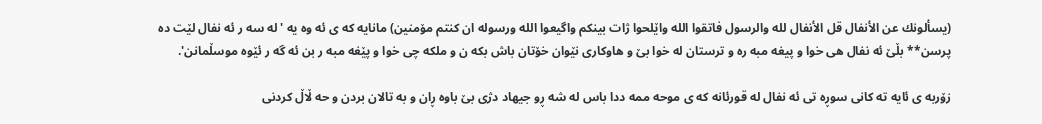(یسألونك عن الأنفال قل الأنفال لله والرسول فاتقوا الله واێلحوا ژات بینكم واگیعوا الله ورسوله ان كنتم مۆمنین) مانایه که ی ئه وه یه ' له سه ر ئه نفال لێت ده پرسن** بڵێ ئه نفال هی خوا و پیغه مبه ره و ترستان له خوا بێ و هاوکاری نێوان خۆتان باش بکه ن و ملکه چی خوا و پێغه مبه ر بن ئه گه ر ئێوه موسڵمانن'.

زۆربه ی ئایه ته کانی سوڕه تی ئه نفال له قورئانه که ی موحه ممه ددا باس له شه ڕو جیهاد دژی بێ باوه ڕان و به تالان بردن و حه ڵاڵ کردنی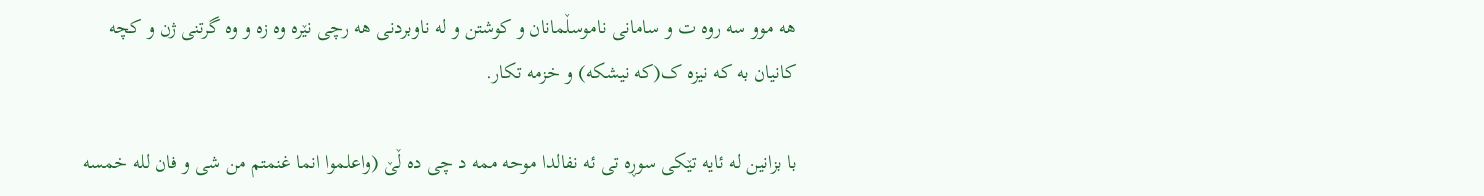هه موو سه روه ت و سامانی ناموسڵمانان و کوشتن و له ناوبردنی هه رچی نێره وه زه و وه گرتنی ژن و کچه کانیان به که نیزه ک(که نیشکه) و خزمه تکار.

با بزانین له ئایه تێکی سوڕه تی ئه نفالدا موحه ممه د چی ده ڵێ (واعلموا انما غنمتم من شی و فان لله خمسە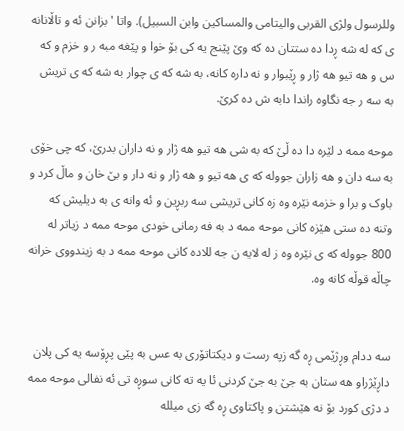وللرسول ولژی القربی والیتامی والمساكین وابن السبیل). واتا 'بزانن ئه و تاڵانانه ی که له شه ڕدا ده ستتان ده که وێ پێنج یه کی بۆ خوا و پێغه مبه ر و خزم و که س و هه تیو هه ژار و ڕێبوار و نه داره کانه، به شه که ی چوار به شه که ی تریش به سه ر جه نگاوه راندا دابه ش ده کرێ.

موحه ممه د لێره دا ده ڵێ که به شی هه تیو هه ژار و نه داران بدرێ، که چی خۆی به سه دان و هه زاران جووله که ی هه تیو و هه ژار و نه دار و بێ خان و ماڵ کرد و باوک و برا و خزمه نێره وه زه کانی تریشی سه ربڕین و ئه وانه ی به دیلیش که وتنه ده ستی هێزه کانی موحه ممه د به فه رمانی خودی موحه ممه د زیاتر له 800 جووله که ی نێره وه ز له لایه ن جه للاده کانی موحه ممه د به زیندووی خرانه چاڵه قوڵه کانه وه.


سه ددام وڕژێمی ڕه گه زپه رست و دیکتاتۆری به عس به پێی پڕۆسه یه کی پلان داڕێژراو هه ستان به جێ به جێ کردنی ئا یه ته کانی سوڕه تی ئه نفالی موحه ممه د دژی کورد بۆ نه هێشتن و پاکتاوی ڕه گه زی میلله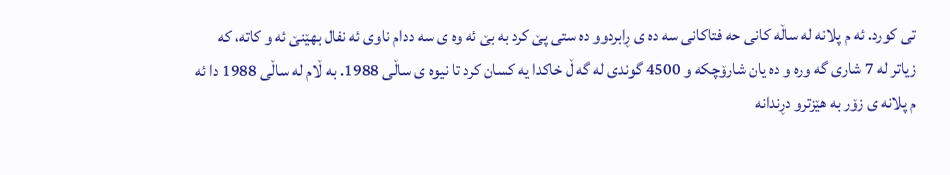تی کورد. ئه م پلانه له ساڵه کانی حه فتاکانی سه ده ی ڕابردوو ده ستی پێ کرد به بێ ئه وه ی سه ددام ناوی ئه نفال بهێنێ ئه و کاته، که زیاتر له 7 شاری گه وره و ده یان شارۆچکه و 4500 گوندی له گه ڵ خاکدا یه کسان کرد تا نیوه ی ساڵی 1988. به ڵام له ساڵی 1988 دا ئه م پلانه ی زۆر به هێزترو دڕندانه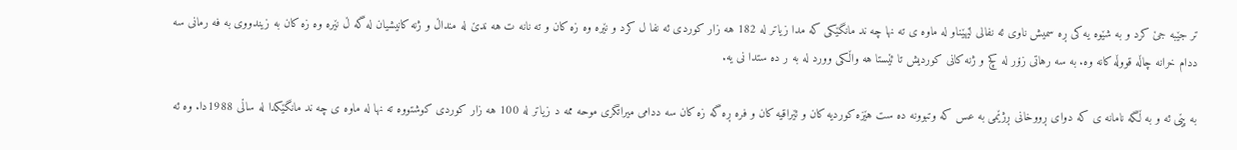تر جێبه جێ کرد و به شێوه یه کی ڕه سمیش ناوی ئه نفالی لێهێناو له ماوه ی ته نها چه ند مانگێکی که مدا زیاتر له 182 هه زار کوردی ئه نفا ل کرد و نێره وه زه کان و ته نانه ت هه ندێ له منداڵ و ژنه کانیشیان له گه ڵ نێره وه زه کان به زیندووی به فه رمانی سه ددام خرانه چاڵه قووڵه کانه وه. به سه رهاتی زۆر له کچ و ژنه کانی کوردیش تا ئێستا هه واڵکی وورد له به ر ده ستدا نی یه.

به پێی ئه و به ڵگه نامانه ی که دوای ڕووخانی ڕژێمی به عس که وتبوونه ده ست هێزه کوردیه کان و ئێراقیه کان و فره ڕه گه زه کان سه ددامی میراتگری موحه ممه د زیاتر له 100 هه زار کوردی کوشتووه ته نها له ماوه ی چه ند مانگێکدا له ساڵی 1988دا. وه ئه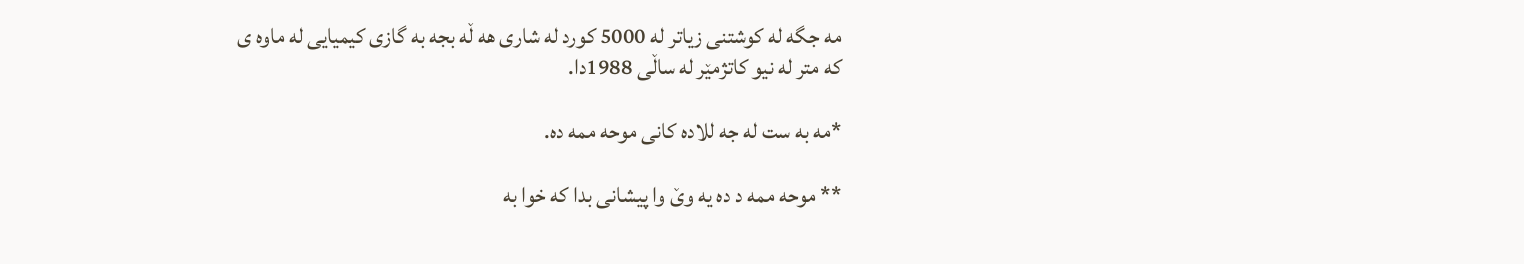مه جگه له کوشتنی زیاتر له 5000 کورد له شاری هه ڵه بجه به گازی کیمیایی له ماوه ی که متر له نیو کاتژمێر له ساڵی 1988دا.

*مه به ست له جه للاده کانی موحه ممه ده.

** موحه ممه د ده یه وێ وا پیشانی بدا که خوا به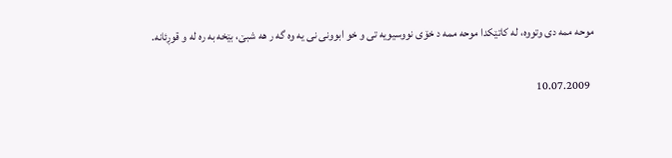موحه ممه دی وتووه، له کاتێکدا موحه ممه د خۆی نووسیویه تی و خو ابوونی نی یه وه گه ر هه شبێ، بێخه به ره له و قوڕئانه.

  10.07.2009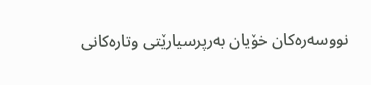نووسەرەکان خۆیان بەرپرسیارێتی وتارەکانی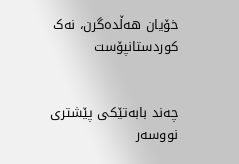خۆیان هەڵدەگرن، نەک کوردستانپۆست


چەند بابەتێکی پێشتری نووسەر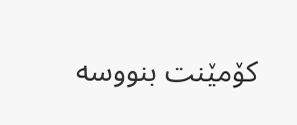کۆمێنت بنووسە